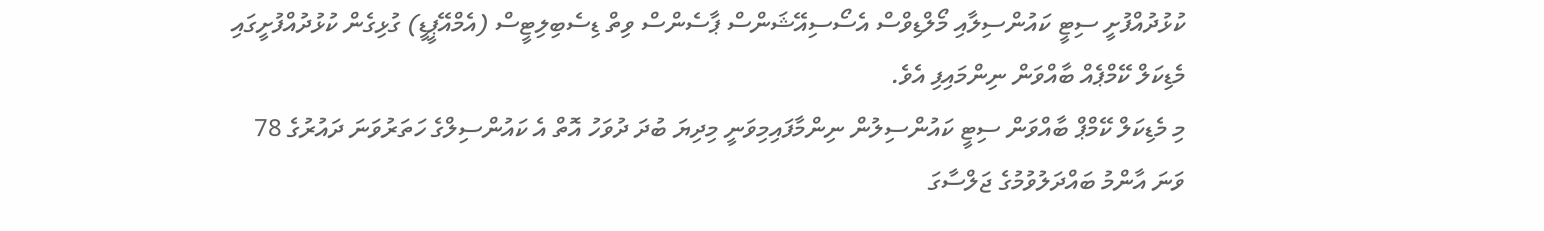ކުޅުދުއްފުށީ ސިޓީ ކައުންސިލާއި މޯލްޑިވްސް އެސޯސިއޭޝަންސް ޕާސެންސް ވިތް ޑިސެބިލިޓީސް (އެމްއޭޕީޑީ) ގުޅިގެން ކުޅުދުއްފުށީގައި މެޑިކަލް ކޭމްޕެއް ބާއްވަން ނިންމައިފި އެވެ.
މި މެޑިކަލް ކޭމްޕް ބާއްވަން ސިޓީ ކައުންސިލުން ނިންމާފައިމިވަނީ މިދިޔަ ބުދަ ދުވަހު އޮތް އެ ކައުންސިލްގެ ހަތަރުވަނަ ދައުރުގެ 78 ވަނަ އާންމު ބައްދަލުވުމުގެ ޖަލްސާގަ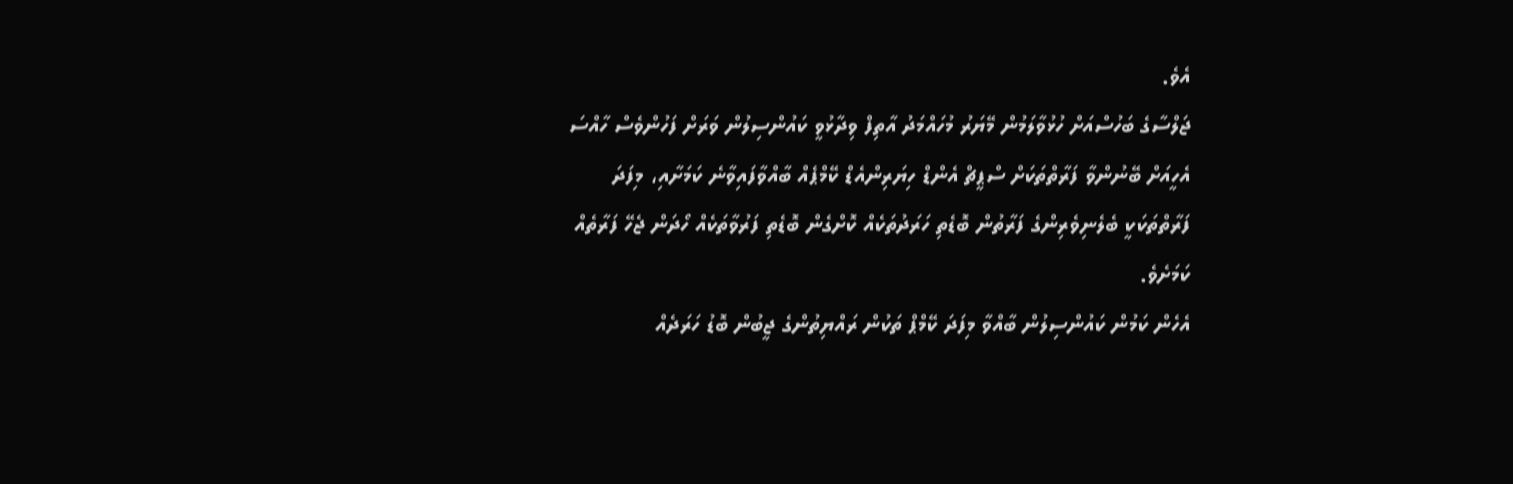އެވެ.
ޖަލްސާގެ ބަހުސްއަށް ހުޅުވާލަމުން މޭޔަރު މުހައްމަދު އާތިފް ވިދާޅުވީ ކައުންސިލުން ވަރަށް ފަހުންވެސް ހާއްސަ އެހީއަށް ބޭނުންވާ ފަރާތްތަކަށް ސްޕީޗް އެންޑް ހިޔަރިންއެޑް ކޭމްޕެއް ބާއްވާފައިވާނެ ކަމަށާއި، މިފަދަ ފަރާތްތަކަކީ ބެލެނިވެރިންގެ ފަރާތުން ބޮޑެތި ހަރަދުތަކެއް ކޮށްގެން ބޮޑެތި ފަރުވާތަކެއް ހޯދަން ޖެހޭ ފަރާތެއް ކަމަށެވެ.
އެހެން ކަމުން ކައުންސިލުން ބާއްވާ މިފަދަ ކޭމްޕް ތަކުން ރައްޔިތުންގެ ޖީބުން ބޮޑު ހަރަދެއް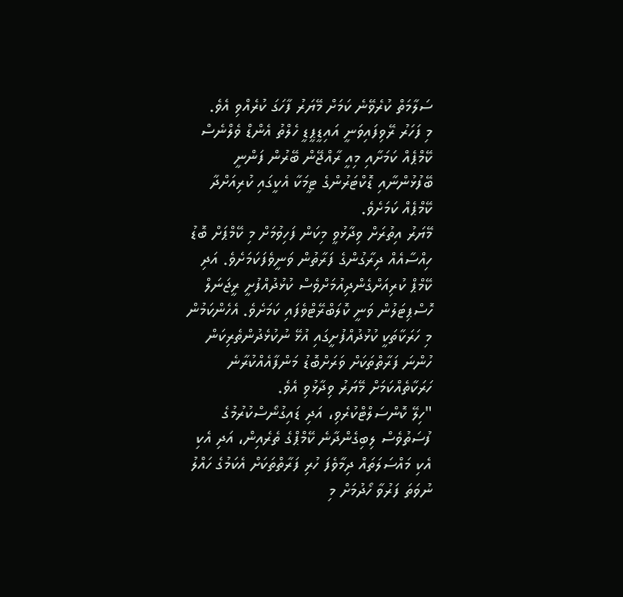ސަލާމަތް ކުރެވޭނެ ކަމަށް މޭޔަރު ފާހަގަ ކުރެއްވި އެވެ.
މި ފަހަރު ރޭވިފައިވަނީ އައިޑީޕީޑީ ހެލްތު އެންޑް ވެލްނެސް ކޭމްޕެއް ކަމަށާއި މިއީ ރާއްޖޭން ބޭރުން ފަންނީ ބޭފުޅުންނާއި ޑޮކްޓަރުންގެ ޓީމަކާ އެކީގައި ކުރިއަށްދާ ކޭމްޕެއް ކަމަށެވެ.
މޭޔަރު އިތުރަށް ވިދާޅުވީ މިކަން ފަހިވުމަށް މި ކޭމްޕަށް ބޮޑު ހިއްސާއެއް ދިރާގުންގެ ފަރާތުން ވަނީވެފަކަމަށެވެ. އަދި ކޭމްޕް ކުރިއަށްގެންދިއުމަށްވެސް ކުޅުދުއްފުށީ ރީޖަނަލް ހޮސްޕިޓަލުން ވަނީ ކޮލަބްރޭޓްވެފައި ކަމަށެވެ. އެހެންކަމުން މި ހަރަކާތަކީ ކުޅުދުއްފުށީގައި އުޅޭ ނުކުޅެދުންތެރިކަން ހުންނަ ފަރާތްތަކަށް ވަރަށްބޮޑު މަންފާއެއްކުރާނެ ހަރަކާތެއްކަމަށް މޭޔަރު ވިދާޅުވި އެވެ.
"ހިލޭ ކޮންސަލްޓްކުރެވި، އަދި ޑައިގުނޯސްކުރުމުގެ ފުސަތުވެސް ލިބިގެންދާނެ ކޭމްޕްގެ ތެރެއިން، އަދި އެކި އެކި މައްސަލަތައް ދިމާވެފަ ހުރި ފަރާތްތަކަށް އެކަމުގެ ހައްލު ނުވަތަ ފަރުވާ ހޯދުމަށް މި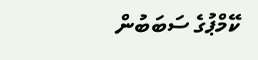ކޭމްޕުގެ ސަބަބުން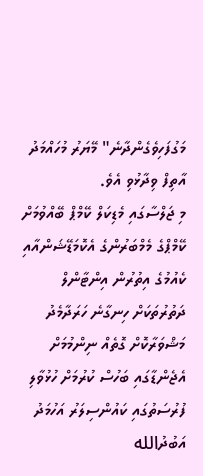މަގުފަހިވެގެންދާނެ" މޭޔަރު މުހައްމަދު އާތިފް ވިދާޅުވި އެވެ.
މި ޖަލްސާގައި މެޑިކަލް ކޭމްޕް ބޭއްވުމަށް ކޭމްޕްގެ މެމްބަރުންގެ އެކޮމަޑޭޝަންއާއި ކެއުމުގެ އިތުރުން އިންޓާންލް ދަތުރުތަކަށް ހިނގާނެ ހަރަދާމެދު މަޝްވަރާކޮށް ގޮތެއް ނިންމުމަށް އެޖެންޑާގައި ބަހުސް ކުރުމަށް ހުޅުވާލި ފުރުސަތުގައި ކައުންސިލަރު އަހުމަދު އަބުދުالله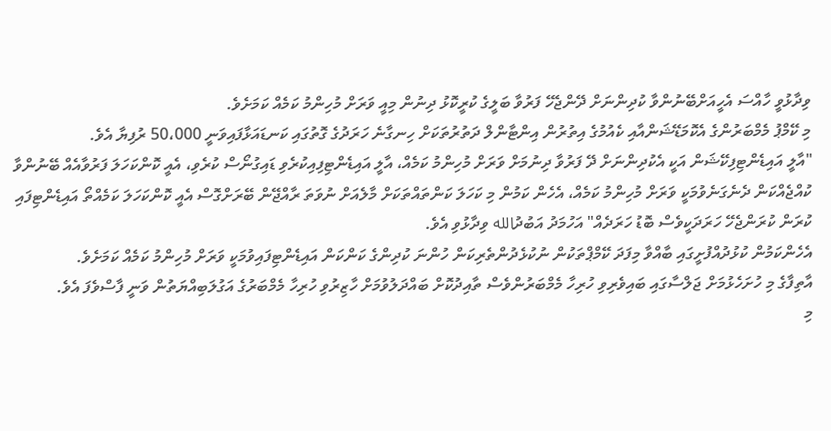ވިދާޅުވީ ހާއްސަ އެހީއަށްބޭނުންވާ ކުދިންނަށް ދޭންޖެހޭ ފަރުވާ ބަލީގެ ކުރީކޮޅު ދިނުން މިއީ ވަރަށް މުހިންމު ކަމެއް ކަމަށެވެ.
މި ކޭމްޕު މެމްބަރުންގެ އެކޮމަޑޭޝަންއާއި ކެއުމުގެ އިތުރުން އިންޓާންލް ދަތުރުތަކަށް ހިނގާނެ ހަރަދުގެ ގޮތުގައި ކަނޑައަޅާފައިވަނީ 50،000 ރުފިޔާ އެވެ.
"އާލީ އައިޑެންޓިފިކޭޝަން އަކީ އެކުދިންނަށް ދޭ ފަރުވާ ދިނުމަށް ވަރަށް މުހިންމު ކަމެއް، އާލީ އައިޑެންޓިފިއިކުރެވި ޑައިގުނޯސް ކުރެވި، އެއީ ކޮންކަހަލަ ފަރުވާއެއް ބޭނުންވާ ކުއްޖެއްކަން ދެނެގަނެވުމަކީ ވަރަށް މުހިންމު ކަމެއް، އެހެން ކަމުން މި ކަހަލަ ކަންތައްތަކަށް މާލެއަށް ނުވަތަ ރާއްޖޭން ބޭރަށްގޮސް އެއީ ކޮންކަހަލަ ކަމެއްތޯ އައިޑެންޓިފައި ކުރަން ކުރަންޖެހޭ ހަރަދަކީވެސް ބޮޑު ހަރަދެއް" އަހުމަދު އަބުދުالله ވިދާޅުވި އެވެ.
އެހެންކަމުން ކުޅުދުއްފުށީގައި ބާއްވާ މިފަދަ ކޭމްޕްތަކުން ނުކުޅެދުންތެރިކަން ހުންނަ ކުދިންގެ ކަންކަން އައިޑެންޓިފައިވުމަކީ ވަރަށް މުހިންމު ކަމެއް ކަމަށެވެ.
އާތިފާގެ މި ހުށަހެޅުމަށް ޖަލްސާގައި ބައިވެރިވި ހުރިހާ މެމްބަރުންވެސް ތާއިދުކޮށް ބައްދަލުވުމަށް ހާޒިރުވި ހުރިހާ މެމްބަރުގެ އަގުލަބިއްޔަތުން ވަނީ ފާސްވެފަ އެވެ.
މި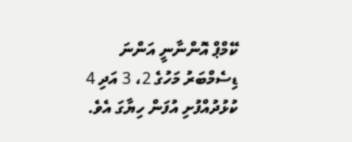ކޭމްޕް އޮންނާނީ އަންނަ ޑިސެމްބަރު މަހުގެ 2، 3 އަދި 4 ކުޅުދުއްފުށި އުފަން ހިޔާގަ އެވެ.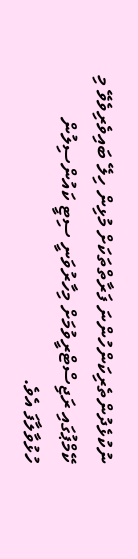ނުކުޅެދުންތެރިކަންހުންނަ ފަރާތްތަކަށް މުޅިން ހިލޭ ބައިވެރިވެވޭ މި ކޭމްޕުގައި ރަޖިސްޓްރީވުމަށް މިހާރުވަނީ ސިޓީ ކައުންސިލުން ހުޅުވާލާފަ އެވެ.